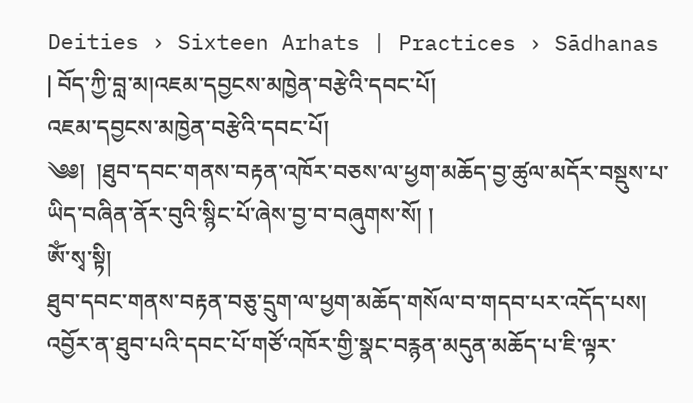Deities › Sixteen Arhats | Practices › Sādhanas | བོད་ཀྱི་བླ་མ།འཇམ་དབྱངས་མཁྱེན་བརྩེའི་དབང་པོ།
འཇམ་དབྱངས་མཁྱེན་བརྩེའི་དབང་པོ།
༄༅།  །ཐུབ་དབང་གནས་བརྟན་འཁོར་བཅས་ལ་ཕྱག་མཆོད་བྱ་ཚུལ་མདོར་བསྡུས་པ་ཡིད་བཞིན་ནོར་བུའི་སྙིང་པོ་ཞེས་བྱ་བ་བཞུགས་སོ། །
ཨོཾ་སྭ་སྟི།
ཐུབ་དབང་གནས་བརྟན་བཅུ་དྲུག་ལ་ཕྱག་མཆོད་གསོལ་བ་གདབ་པར་འདོད་པས། འབྱོར་ན་ཐུབ་པའི་དབང་པོ་གཙོ་འཁོར་གྱི་སྣང་བརྙན་མདུན་མཆོད་པ་ཇི་ལྟར་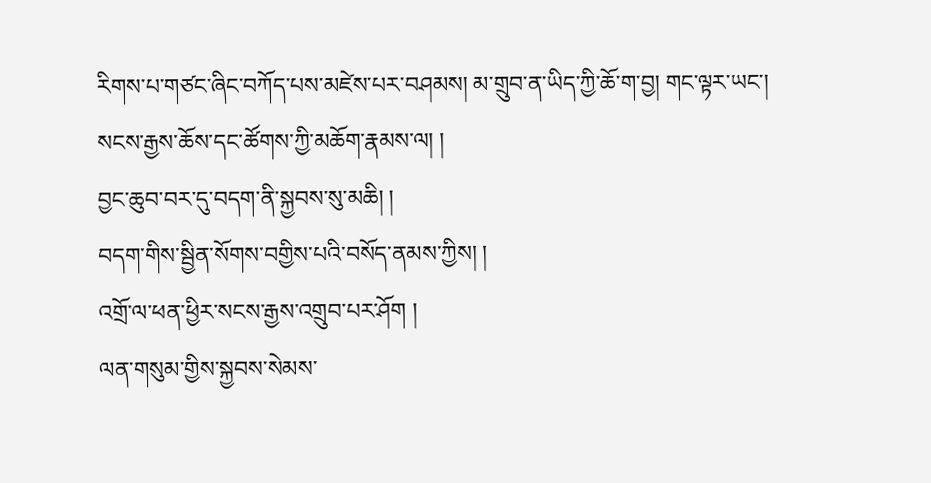རིགས་པ་གཙང་ཞིང་བཀོད་པས་མཛེས་པར་བཤམས། མ་གྲུབ་ན་ཡིད་ཀྱི་ཆོ་ག་བྱ། གང་ལྟར་ཡང་།
སངས་རྒྱས་ཆོས་དང་ཚོགས་ཀྱི་མཆོག་རྣམས་ལ། །
བྱང་ཆུབ་བར་དུ་བདག་ནི་སྐྱབས་སུ་མཆི། །
བདག་གིས་སྦྱིན་སོགས་བགྱིས་པའི་བསོད་ནམས་ཀྱིས། །
འགྲོ་ལ་ཕན་ཕྱིར་སངས་རྒྱས་འགྲུབ་པར་ཤོག །
ལན་གསུམ་གྱིས་སྐྱབས་སེམས་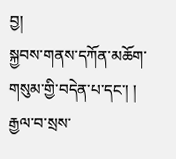བྱ།
སྐྱབས་གནས་དཀོན་མཆོག་གསུམ་གྱི་བདེན་པ་དང་། །
རྒྱལ་བ་སྲས་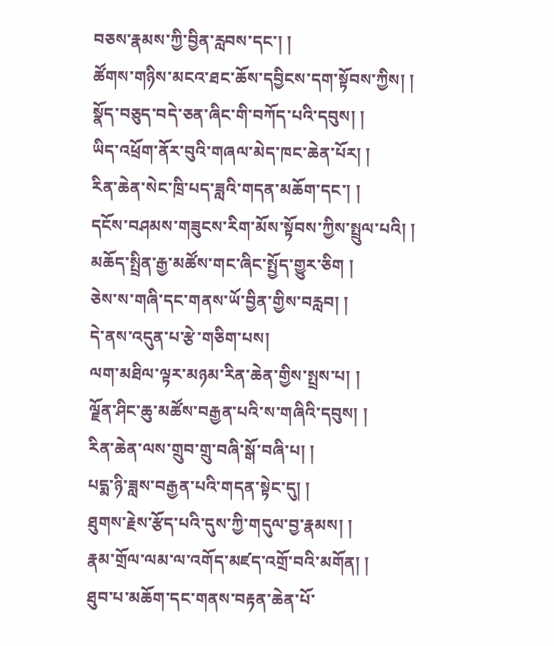བཅས་རྣམས་ཀྱི་བྱིན་རླབས་དང་། །
ཚོགས་གཉིས་མངའ་ཐང་ཆོས་དབྱིངས་དག་སྟོབས་ཀྱིས། །
སྣོད་བཅུད་བདེ་ཅན་ཞིང་གི་བཀོད་པའི་དབུས། །
ཡིད་འཕྲོག་ནོར་བུའི་གཞལ་མེད་ཁང་ཆེན་པོར། །
རིན་ཆེན་སེང་ཁྲི་པད་ཟླའི་གདན་མཆོག་དང་། །
དངོས་བཤམས་གཟུངས་རིག་མོས་སྟོབས་ཀྱིས་སྤྲུལ་པའི། །
མཆོད་སྤྲིན་རྒྱ་མཚོས་གང་ཞིང་སྤྱོད་གྱུར་ཅིག །
ཅེས་ས་གཞི་དང་གནས་ཡོ་བྱིན་གྱིས་བརླབ། །
དེ་ནས་འདུན་པ་རྩེ་གཅིག་པས།
ལག་མཐིལ་ལྟར་མཉམ་རིན་ཆེན་གྱིས་སྤྲས་པ། །
ལྗོན་ཤིང་ཆུ་མཚོས་བརྒྱན་པའི་ས་གཞིའི་དབུས། །
རིན་ཆེན་ལས་གྲུབ་གྲུ་བཞི་སྒོ་བཞི་པ། །
པདྨ་ཉི་ཟླས་བརྒྱན་པའི་གདན་སྟེང་དུ། །
ཐུགས་རྗེས་རྩོད་པའི་དུས་ཀྱི་གདུལ་བྱ་རྣམས། །
རྣམ་གྲོལ་ལམ་ལ་འགོད་མཛད་འགྲོ་བའི་མགོན། །
ཐུབ་པ་མཆོག་དང་གནས་བརྟན་ཆེན་པོ་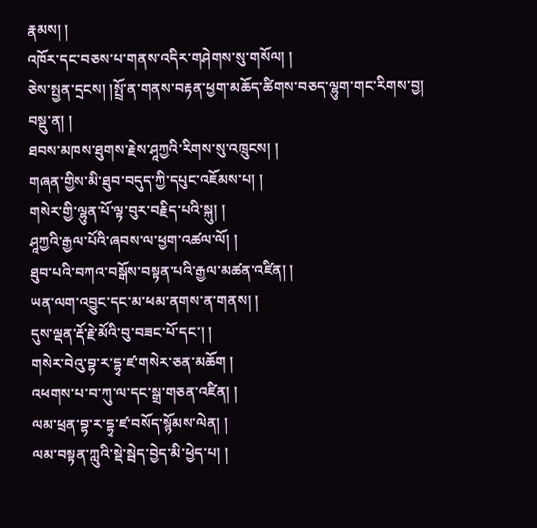རྣམས། །
འཁོར་དང་བཅས་པ་གནས་འདིར་གཤེགས་སུ་གསོལ། །
ཅེས་སྤྱན་དྲངས། །སྤྲོ་ན་གནས་བརྟན་ཕྱག་མཆོད་ཚིགས་བཅད་ལྷུག་གང་རིགས་བྱ། བསྡུ་ན། །
ཐབས་མཁས་ཐུགས་རྗེས་ཤཱཀྱའི་རིགས་སུ་འཁྲུངས། །
གཞན་གྱིས་མི་ཐུབ་བདུད་ཀྱི་དཔུང་འཇོམས་པ། །
གསེར་གྱི་ལྷུན་པོ་ལྟ་བུར་བརྗིད་པའི་སྐུ། །
ཤཱཀྱའི་རྒྱལ་པོའི་ཞབས་ལ་ཕྱག་འཚལ་ལོ། །
ཐུབ་པའི་བཀའ་བསྒོས་བསྟན་པའི་རྒྱལ་མཚན་འཛིན། །
ཡན་ལག་འབྱུང་དང་མ་ཕམ་ནགས་ན་གནས། །
དུས་ལྡན་རྡོ་རྗེ་མོའི་བུ་བཟང་པོ་དང་། །
གསེར་བེའུ་བྷ་ར་དྷྭ་ཛ་གསེར་ཅན་མཆོག །
འཕགས་པ་བ་ཀུ་ལ་དང་སྒྲ་གཅན་འཛིན། །
ལམ་ཕྲན་བྷ་ར་དྷྭ་ཛ་བསོད་སྙོམས་ལེན། །
ལམ་བསྟན་ཀླུའི་སྡེ་སྦེད་བྱེད་མི་ཕྱེད་པ། །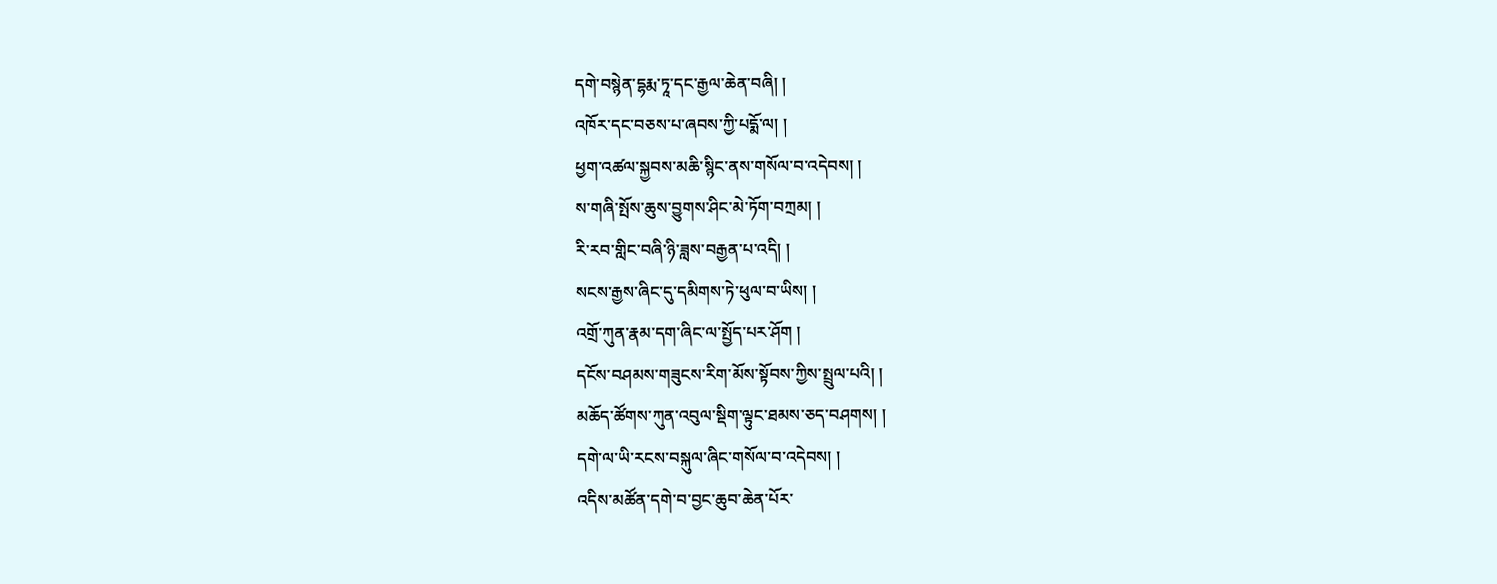དགེ་བསྙེན་དྷརྨ་ཏཱ་དང་རྒྱལ་ཆེན་བཞི། །
འཁོར་དང་བཅས་པ་ཞབས་ཀྱི་པདྨོ་ལ། །
ཕྱག་འཚལ་སྐྱབས་མཆི་སྙིང་ནས་གསོལ་བ་འདེབས། །
ས་གཞི་སྤོས་ཆུས་བྱུགས་ཤིང་མེ་ཏོག་བཀྲམ། །
རི་རབ་གླིང་བཞི་ཉི་ཟླས་བརྒྱན་པ་འདི། །
སངས་རྒྱས་ཞིང་དུ་དམིགས་ཏེ་ཕུལ་བ་ཡིས། །
འགྲོ་ཀུན་རྣམ་དག་ཞིང་ལ་སྤྱོད་པར་ཤོག །
དངོས་བཤམས་གཟུངས་རིག་མོས་སྟོབས་ཀྱིས་སྤྲུལ་པའི། །
མཆོད་ཚོགས་ཀུན་འབུལ་སྡིག་ལྟུང་ཐམས་ཅད་བཤགས། །
དགེ་ལ་ཡི་རངས་བསྐུལ་ཞིང་གསོལ་བ་འདེབས། །
འདིས་མཚོན་དགེ་བ་བྱང་ཆུབ་ཆེན་པོར་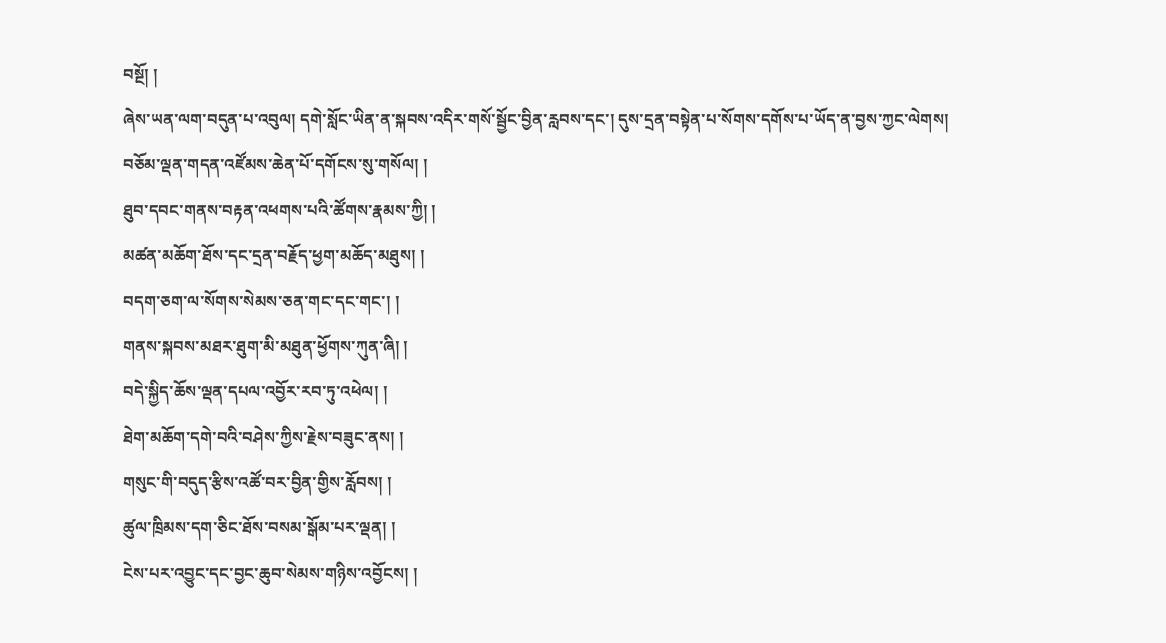བསྔོ། །
ཞེས་ཡན་ལག་བདུན་པ་འབུལ། དགེ་སློང་ཡིན་ན་སྐབས་འདིར་གསོ་སྦྱོང་བྱིན་རླབས་དང་། དུས་དྲན་བསྟེན་པ་སོགས་དགོས་པ་ཡོད་ན་བྱས་ཀྱང་ལེགས།
བཅོམ་ལྡན་གདན་འཛོམས་ཆེན་པོ་དགོངས་སུ་གསོལ། །
ཐུབ་དབང་གནས་བརྟན་འཕགས་པའི་ཚོགས་རྣམས་ཀྱི། །
མཚན་མཆོག་ཐོས་དང་དྲན་བརྗོད་ཕྱག་མཆོད་མཐུས། །
བདག་ཅག་ལ་སོགས་སེམས་ཅན་གང་དང་གང་། །
གནས་སྐབས་མཐར་ཐུག་མི་མཐུན་ཕྱོགས་ཀུན་ཞི། །
བདེ་སྐྱིད་ཆོས་ལྡན་དཔལ་འབྱོར་རབ་ཏུ་འཕེལ། །
ཐེག་མཆོག་དགེ་བའི་བཤེས་ཀྱིས་རྗེས་བཟུང་ནས། །
གསུང་གི་བདུད་རྩིས་འཚོ་བར་བྱིན་གྱིས་རློབས། །
ཚུལ་ཁྲིམས་དག་ཅིང་ཐོས་བསམ་སྒོམ་པར་ལྡན། །
ངེས་པར་འབྱུང་དང་བྱང་ཆུབ་སེམས་གཉིས་འབྱོངས། །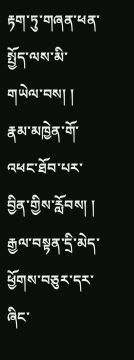རྟག་ཏུ་གཞན་ཕན་སྤྱོད་ལས་མི་གཡེལ་བས། །
རྣམ་མཁྱེན་གོ་འཕང་ཐོབ་པར་བྱིན་གྱིས་རློབས། །
རྒྱལ་བསྟན་དྲི་མེད་ཕྱོགས་བཅུར་དར་ཞིང་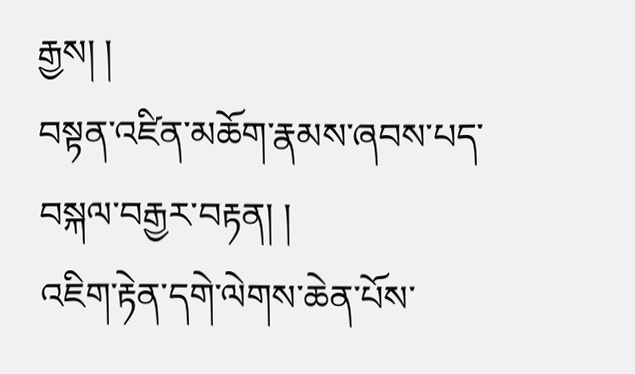རྒྱས། །
བསྟན་འཛིན་མཆོག་རྣམས་ཞབས་པད་བསྐལ་བརྒྱར་བརྟན། །
འཇིག་རྟེན་དགེ་ལེགས་ཆེན་པོས་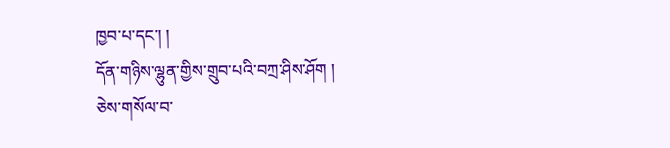ཁྱབ་པ་དང་། །
དོན་གཉིས་ལྷུན་གྱིས་གྲུབ་པའི་བཀྲ་ཤིས་ཤོག །
ཅེས་གསོལ་བ་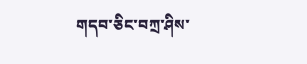གདབ་ཅིང་བཀྲ་ཤིས་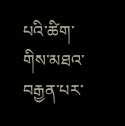པའི་ཚིག་གིས་མཐའ་བརྒྱན་པར་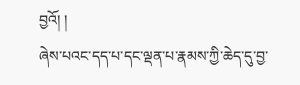བྱའོ། །
ཞེས་པའང་དད་པ་དང་ལྡན་པ་རྣམས་ཀྱི་ཆེད་དུ་བྱ་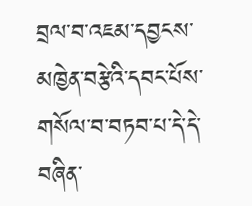བྲལ་བ་འཇམ་དབྱངས་མཁྱེན་བརྩེའི་དབང་པོས་གསོལ་བ་བཏབ་པ་དེ་དེ་བཞིན་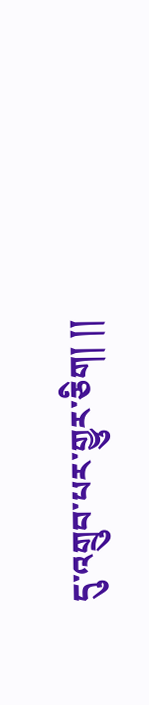དུ་འགྲུབ་པར་གྱུར་ཅིག། །།